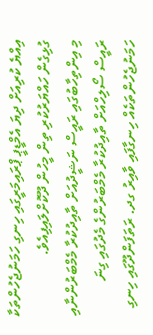އިއްޔެ ކުރިއަށް ދިޔަ އެމްޑީޕީ ޕްރައިމަރީގައި ހިނގި ހަމަނުޖެހުންތަކާ ގުޅިގެން ހައްޔަރުކުރި ތިން މީހުން ދޫކޮށްލައިފިއެވެ.
މި އިންތިހާބުގައި ރައީސް ނަޝީދުއަށް ތާއިދުކުރާ މެމްބަރުންނާއި ރައީސް ސޯލިހްއަށް ތާއިދުކުރާ މެމްބަރުންގެ މެދުގައި ގިނަ ހަމަނުޖެހުންތަކެއް ހިނގާފައި ވާއިރު ގދ. ރަތަފަންދޫގައި ހިނގި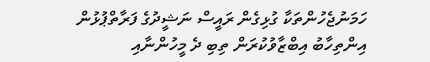ހަމަނުޖެހުންތަކާ ގުޅިގެން ރައީސް ނަޝީދުގެ ފަރާތްޕުޅުން އިންތިހާބު އިބްޒާވުކުރަން ތިބި ދެ މީހުންނާއި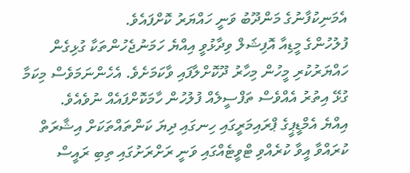އެމަނިކުފާނުގެ މަންދޫބު ވަނީ ހައްޔަރު ކޮށްފައެވެ.
ފުލުހުންގެ މީޑިއާ އޮފިޝަލް ވިދާޅުވީ އިއްޔެ ހަމަނުޖެހުންތަކާ ގުޅިގެން ހައްޔަރުކުރި މީހުން މިހާރު ދޫކޮށްލާފައި ވާކަމަށެވެ. އެހެންނަމަވެސް މިކަމާ ގުޅޭ އިތުރު އެއްވެސް ތަފްސީލެއް ފުލުހުން ހާމަކޮށްފައެއް ނުވެއެވެ.
އިއްޔެ އެމްޑީޕީގެ ޕްރައިމަރީގައި ހިނގައި ދިޔަ ކަންތައްތަކަށް އިޝާރަތް ކުރައްވާ އީވާ ކުރެއްވި ޓްވީޓެއްގައި ވަނީ ރަށްރަށުގައި ތިބި ރައީސް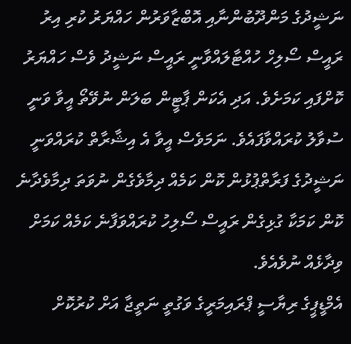ނަޝީދުގެ މަންދޫބުންނާއި އޮބްޒާވަރުން ހައްޔަރު ކުރި އިރު ރައީސް ސޯލިހް ހުއްޓާލައްވާނީ ރައީސް ނަޝީދު ވެސް ހައްޔަރު ކޮށްފައި ކަމަށެވެ. އަދި އެކަން ޕާޓީން ބަލަން ނުވޭތޯ އީވާ ވަނީ ސުވާލު ކުރައްވާފައެވެ. ނަމަވެސް އީވާ އެ އިޝާރާތް ކުރައްވަނީ ނަޝީދުގެ ފަރާތްޕުޅުން ކޮން ކަމެއް ދިމާވެގެން ނުވަތަ ދިމާވެދާނެ ކޮން ކަމަކާ ގުޅިގެން ރައީސް ސޯލިހު ކުރައްވަފާނެ ކަމެއް ކަމަށް ވިދާޅެއް ނުވެއެވެ.
އެމްޑީޕީގެ ރިޔާސީ ޕްރައިމަރީގެ ވަގުތީ ނަތީޖާ އަށް ކުރުކޮށް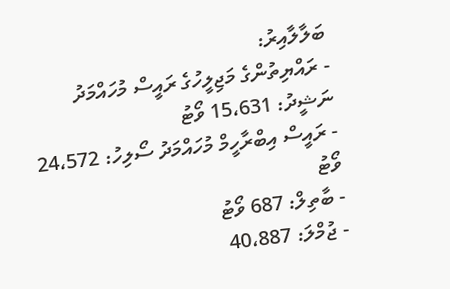ބަލާލާއިރު:
- ރައްޔިތުންގެ މަޖިލީހުގެ ރައީސް މުހައްމަދު ނަޝީދު: 15،631 ވޯޓު
- ރައީސް އިބްރާހީމް މުހައްމަދު ސޯލިހު: 24،572 ވޯޓު
- ބާތިލް: 687 ވޯޓު
- ޖުމްލަ: 40،887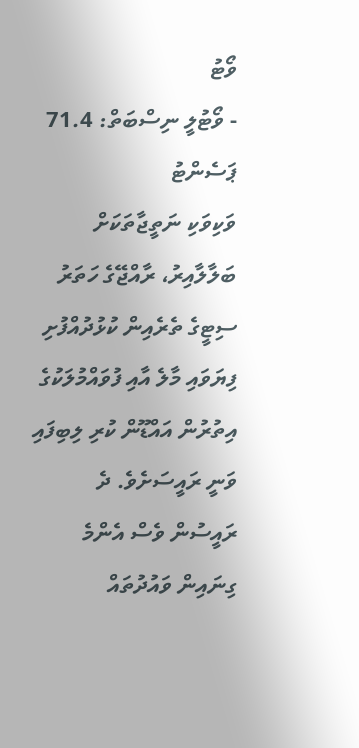ވޯޓު
- ވޯޓުލީ ނިސްބަތް: 71.4 ޕަސެންޓު
ވަކިވަކި ނަތީޖާތަކަށް ބަލާލާއިރު، ރާއްޖޭގެ ހަތަރު ސިޓީގެ ތެރެއިން ކުޅުދުއްފުށި ފިޔަވައި މާލެ އާއި ފުވައްމުލަކުގެ އިތުރުން އައްޑޫން ކުރި ލިބިފައި ވަނީ ރައީސަށެވެ. ދެ ރައީސުން ވެސް އެންމެ ގިނައިން ވައުދުތައް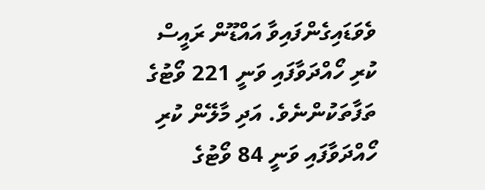ވެވަޑައިގެންފައިވާ އައްޑޫން ރައީސް ކުރި ހޯއްދަވާފައި ވަނީ 221 ވޯޓުގެ ތަފާތަކުންނެވެ. އަދި މާލޭން ކުރި ހޯއްދަވާފައި ވަނީ 84 ވޯޓުގެ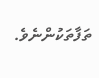ތަފާތަކުންނެވެ.